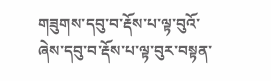གཟུགས་དབུ་བ་རྡོས་པ་ལྟ་བུའོ་ཞེས་དབུ་བ་རྡོས་པ་ལྟ་བུར་བསྟན་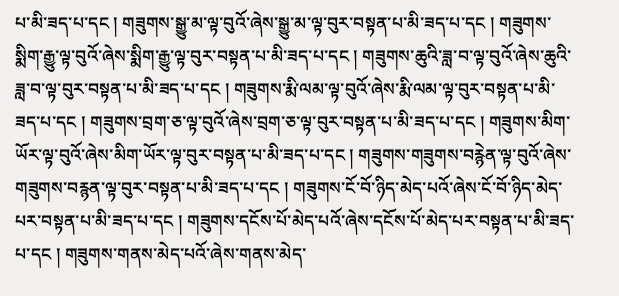པ་མི་ཟད་པ་དང ། གཟུགས་སྒྱུ་མ་ལྟ་བུའོ་ཞེས་སྒྱུ་མ་ལྟ་བུར་བསྟན་པ་མི་ཟད་པ་དང ། གཟུགས་སྨིག་རྒྱུ་ལྟ་བུའོ་ཞེས་སྨིག་རྒྱུ་ལྟ་བུར་བསྟན་པ་མི་ཟད་པ་དང ། གཟུགས་ཆུའི་ཟླ་བ་ལྟ་བུའོ་ཞེས་ཆུའི་ཟླ་བ་ལྟ་བུར་བསྟན་པ་མི་ཟད་པ་དང ། གཟུགས་རྨི་ལམ་ལྟ་བུའོ་ཞེས་རྨི་ལམ་ལྟ་བུར་བསྟན་པ་མི་ཟད་པ་དང ། གཟུགས་བྲག་ཅ་ལྟ་བུའོ་ཞེས་བྲག་ཅ་ལྟ་བུར་བསྟན་པ་མི་ཟད་པ་དང ། གཟུགས་མིག་ཡོར་ལྟ་བུའོ་ཞེས་མིག་ཡོར་ལྟ་བུར་བསྟན་པ་མི་ཟད་པ་དང ། གཟུགས་གཟུགས་བརྙེན་ལྟ་བུའོ་ཞེས་གཟུགས་བརྙན་ལྟ་བུར་བསྟན་པ་མི་ཟད་པ་དང ། གཟུགས་ངོ་བོ་ཉིད་མེད་པའོ་ཞེས་ངོ་བོ་ཉིད་མེད་པར་བསྟན་པ་མི་ཟད་པ་དང ། གཟུགས་དངོས་པོ་མེད་པའོ་ཞེས་དངོས་པོ་མེད་པར་བསྟན་པ་མི་ཟད་པ་དང ། གཟུགས་གནས་མེད་པའོ་ཞེས་གནས་མེད་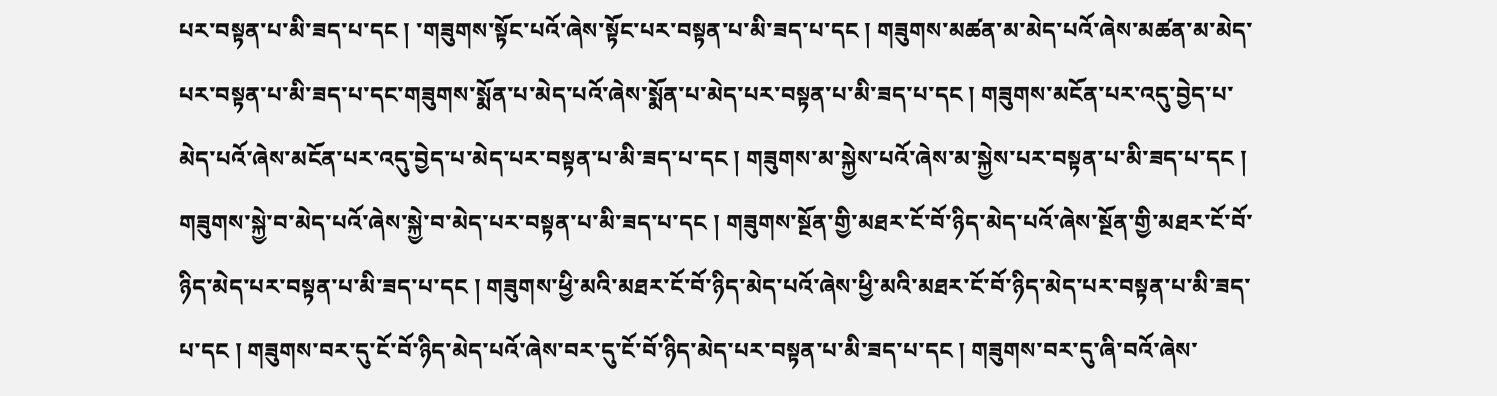པར་བསྟན་པ་མི་ཟད་པ་དང ། ་གཟུགས་སྟོང་པའོ་ཞེས་སྟོང་པར་བསྟན་པ་མི་ཟད་པ་དང ། གཟུགས་མཚན་མ་མེད་པའོ་ཞེས་མཚན་མ་མེད་པར་བསྟན་པ་མི་ཟད་པ་དང་གཟུགས་སྨོན་པ་མེད་པའོ་ཞེས་སྨོན་པ་མེད་པར་བསྟན་པ་མི་ཟད་པ་དང ། གཟུགས་མངོན་པར་འདུ་བྱེད་པ་མེད་པའོ་ཞེས་མངོན་པར་འདུ་བྱེད་པ་མེད་པར་བསྟན་པ་མི་ཟད་པ་དང ། གཟུགས་མ་སྐྱེས་པའོ་ཞེས་མ་སྐྱེས་པར་བསྟན་པ་མི་ཟད་པ་དང ། གཟུགས་སྐྱེ་བ་མེད་པའོ་ཞེས་སྐྱེ་བ་མེད་པར་བསྟན་པ་མི་ཟད་པ་དང ། གཟུགས་སྔོན་གྱི་མཐར་ངོ་བོ་ཉིད་མེད་པའོ་ཞེས་སྔོན་གྱི་མཐར་ངོ་བོ་ཉིད་མེད་པར་བསྟན་པ་མི་ཟད་པ་དང ། གཟུགས་ཕྱི་མའི་མཐར་ངོ་བོ་ཉིད་མེད་པའོ་ཞེས་ཕྱི་མའི་མཐར་ངོ་བོ་ཉིད་མེད་པར་བསྟན་པ་མི་ཟད་པ་དང ། གཟུགས་བར་དུ་ངོ་བོ་ཉིད་མེད་པའོ་ཞེས་བར་དུ་ངོ་བོ་ཉིད་མེད་པར་བསྟན་པ་མི་ཟད་པ་དང ། གཟུགས་བར་དུ་ཞི་བའོ་ཞེས་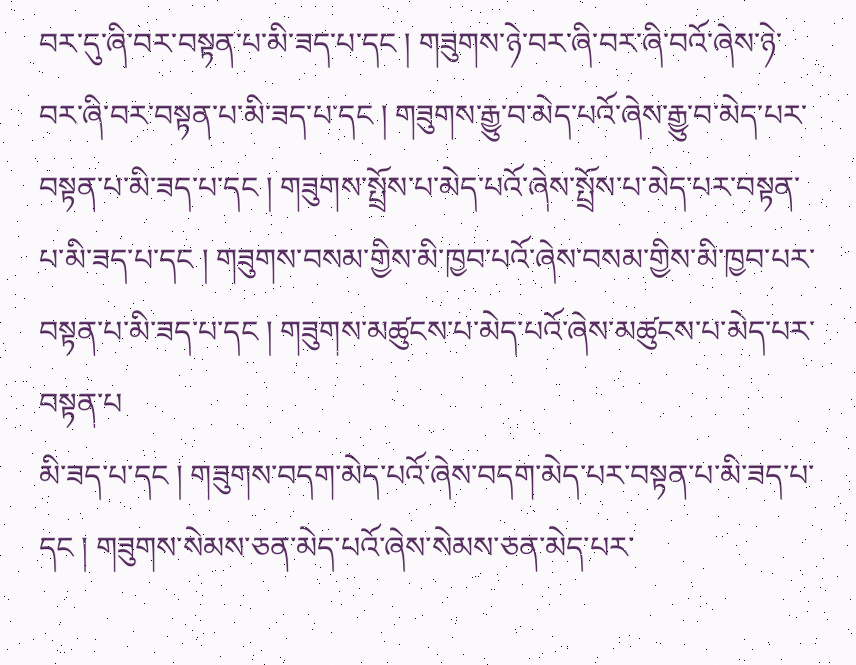བར་དུ་ཞི་བར་བསྟན་པ་མི་ཟད་པ་དང ། གཟུགས་ཉེ་བར་ཞི་བར་ཞི་བའོ་ཞེས་ཉེ་བར་ཞི་བར་བསྟན་པ་མི་ཟད་པ་དང ། གཟུགས་རྒྱུ་བ་མེད་པའོ་ཞེས་རྒྱུ་བ་མེད་པར་བསྟན་པ་མི་ཟད་པ་དང ། གཟུགས་སྤྲོས་པ་མེད་པའོ་ཞེས་སྤྲོས་པ་མེད་པར་བསྟན་པ་མི་ཟད་པ་དང ། གཟུགས་བསམ་གྱིས་མི་ཁྱབ་པའོ་ཞེས་བསམ་གྱིས་མི་ཁྱབ་པར་བསྟན་པ་མི་ཟད་པ་དང ། གཟུགས་མཚུངས་པ་མེད་པའོ་ཞེས་མཚུངས་པ་མེད་པར་བསྟན་པ
མི་ཟད་པ་དང ། གཟུགས་བདག་མེད་པའོ་ཞེས་བདག་མེད་པར་བསྟན་པ་མི་ཟད་པ་དང ། གཟུགས་སེམས་ཅན་མེད་པའོ་ཞེས་སེམས་ཅན་མེད་པར་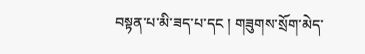བསྟན་པ་མི་ཟད་པ་དང ། གཟུགས་སྲོག་མེད་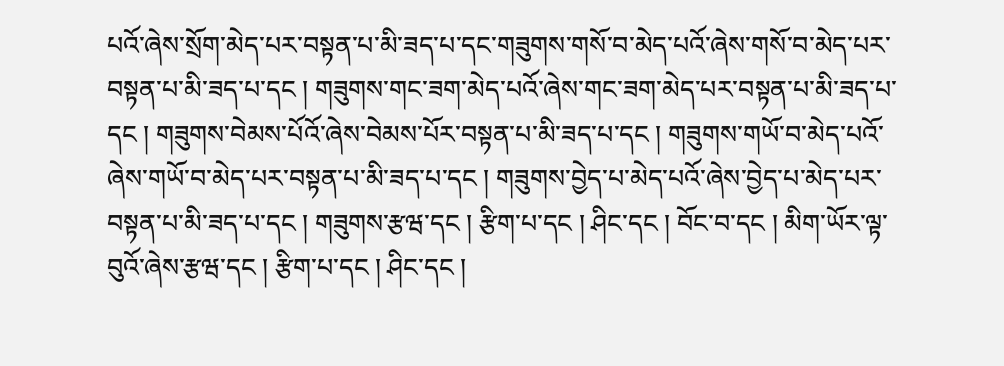པའོ་ཞེས་སྲོག་མེད་པར་བསྟན་པ་མི་ཟད་པ་དང་གཟུགས་གསོ་བ་མེད་པའོ་ཞེས་གསོ་བ་མེད་པར་བསྟན་པ་མི་ཟད་པ་དང ། གཟུགས་གང་ཟག་མེད་པའོ་ཞེས་གང་ཟག་མེད་པར་བསྟན་པ་མི་ཟད་པ་དང ། གཟུགས་བེམས་པོའོ་ཞེས་བེམས་པོར་བསྟན་པ་མི་ཟད་པ་དང ། གཟུགས་གཡོ་བ་མེད་པའོ་ཞེས་གཡོ་བ་མེད་པར་བསྟན་པ་མི་ཟད་པ་དང ། གཟུགས་བྱེད་པ་མེད་པའོ་ཞེས་བྱེད་པ་མེད་པར་བསྟན་པ་མི་ཟད་པ་དང ། གཟུགས་རྩཝ་དང ། རྩིག་པ་དང ། ཤིང་དང ། བོང་བ་དང ། མིག་ཡོར་ལྟ་བུའོ་ཞེས་རྩཝ་དང ། རྩིག་པ་དང ། ཤིང་དང །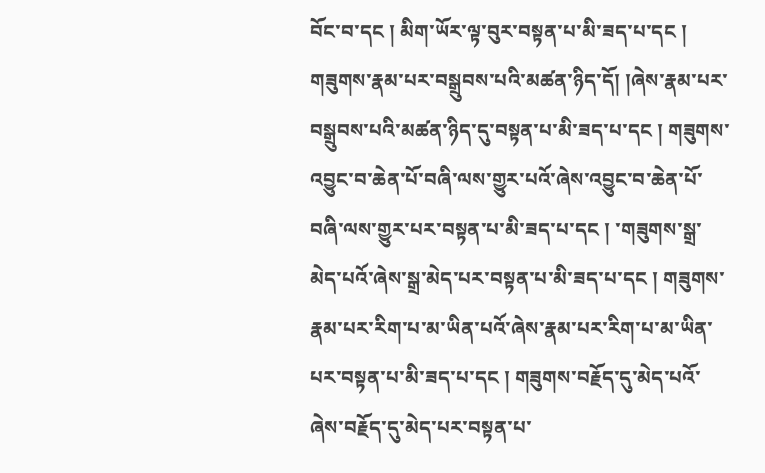བོང་བ་དང ། མིག་ཡོར་ལྟ་བུར་བསྟན་པ་མི་ཟད་པ་དང ། གཟུགས་རྣམ་པར་བསྒྲུབས་པའི་མཚན་ཉིད་དོ། །ཞེས་རྣམ་པར་བསྒྲུབས་པའི་མཚན་ཉིད་དུ་བསྟན་པ་མི་ཟད་པ་དང ། གཟུགས་འབྱུང་བ་ཆེན་པོ་བཞི་ལས་གྱུར་པའོ་ཞེས་འབྱུང་བ་ཆེན་པོ་བཞི་ལས་གྱུར་པར་བསྟན་པ་མི་ཟད་པ་དང ། ་གཟུགས་སྒྲ་མེད་པའོ་ཞེས་སྒྲ་མེད་པར་བསྟན་པ་མི་ཟད་པ་དང ། གཟུགས་རྣམ་པར་རིག་པ་མ་ཡིན་པའོ་ཞེས་རྣམ་པར་རིག་པ་མ་ཡིན་པར་བསྟན་པ་མི་ཟད་པ་དང ། གཟུགས་བརྗོད་དུ་མེད་པའོ་ཞེས་བརྗོད་དུ་མེད་པར་བསྟན་པ་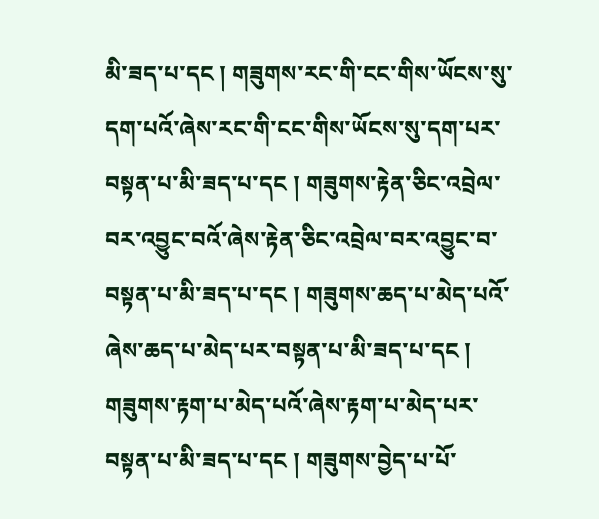མི་ཟད་པ་དང ། གཟུགས་རང་གི་ངང་གིས་ཡོངས་སུ་དག་པའོ་ཞེས་རང་གི་ངང་གིས་ཡོངས་སུ་དག་པར་བསྟན་པ་མི་ཟད་པ་དང ། གཟུགས་རྟེན་ཅིང་འབྲེལ་བར་འབྱུང་བའོ་ཞེས་རྟེན་ཅིང་འབྲེལ་བར་འབྱུང་བ་བསྟན་པ་མི་ཟད་པ་དང ། གཟུགས་ཆད་པ་མེད་པའོ་ཞེས་ཆད་པ་མེད་པར་བསྟན་པ་མི་ཟད་པ་དང ། གཟུགས་རྟག་པ་མེད་པའོ་ཞེས་རྟག་པ་མེད་པར་བསྟན་པ་མི་ཟད་པ་དང ། གཟུགས་བྱེད་པ་པོ་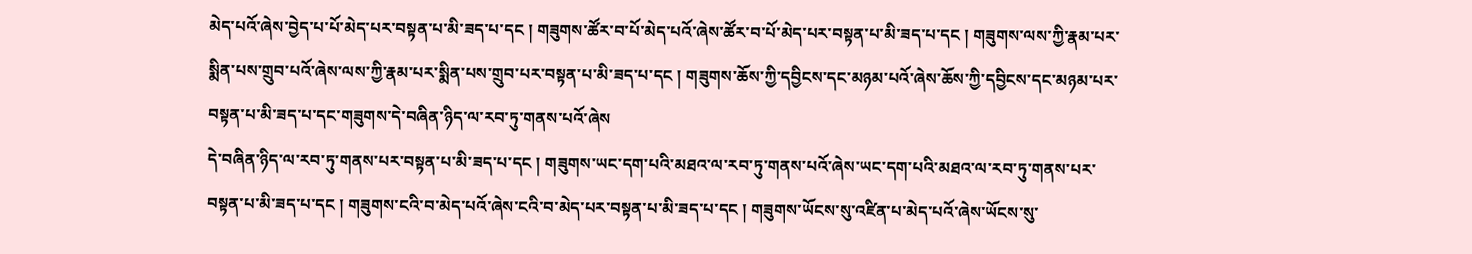མེད་པའོ་ཞེས་བྱེད་པ་པོ་མེད་པར་བསྟན་པ་མི་ཟད་པ་དང ། གཟུགས་ཚོར་བ་པོ་མེད་པའོ་ཞེས་ཚོར་བ་པོ་མེད་པར་བསྟན་པ་མི་ཟད་པ་དང ། གཟུགས་ལས་ཀྱི་རྣམ་པར་སྨིན་པས་གྲུབ་པའོ་ཞེས་ལས་ཀྱི་རྣམ་པར་སྨིན་པས་གྲུབ་པར་བསྟན་པ་མི་ཟད་པ་དང ། གཟུགས་ཆོས་ཀྱི་དབྱིངས་དང་མཉམ་པའོ་ཞེས་ཆོས་ཀྱི་དབྱིངས་དང་མཉམ་པར་བསྟན་པ་མི་ཟད་པ་དང་གཟུགས་དེ་བཞིན་ཉིད་ལ་རབ་ཏུ་གནས་པའོ་ཞེས
དེ་བཞིན་ཉིད་ལ་རབ་ཏུ་གནས་པར་བསྟན་པ་མི་ཟད་པ་དང ། གཟུགས་ཡང་དག་པའི་མཐའ་ལ་རབ་ཏུ་གནས་པའོ་ཞེས་ཡང་དག་པའི་མཐའ་ལ་རབ་ཏུ་གནས་པར་བསྟན་པ་མི་ཟད་པ་དང ། གཟུགས་ངའི་བ་མེད་པའོ་ཞེས་ངའི་བ་མེད་པར་བསྟན་པ་མི་ཟད་པ་དང ། གཟུགས་ཡོངས་སུ་འཛིན་པ་མེད་པའོ་ཞེས་ཡོངས་སུ་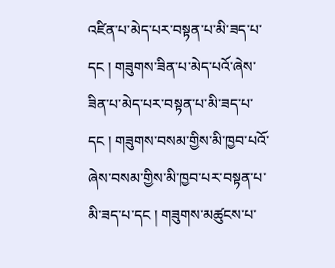འཛིན་པ་མེད་པར་བསྟན་པ་མི་ཟད་པ་དང ། གཟུགས་ཟིན་པ་མེད་པའོ་ཞེས་ཟིན་པ་མེད་པར་བསྟན་པ་མི་ཟད་པ་དང ། གཟུགས་བསམ་གྱིས་མི་ཁྱབ་པའོ་ཞེས་བསམ་གྱིས་མི་ཁྱབ་པར་བསྟན་པ་མི་ཟད་པ་དང ། གཟུགས་མཚུངས་པ་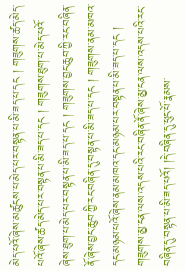མེད་པའོ་ཞེས་མཚུངས་པ་མེད་པར་བསྟན་པ་མི་ཟད་པ་དང ། གཟུགས་ཚད་མེད་པའོ་ཞེས་ཚད་མེད་པར་བསྟན་པ་མི་ཟད་པ་དང ། གཟུགས་ཐུག་པ་མེད་པའོ་ཞེས་ཐུག་པ་མེད་པར་བསྟན་པ་མི་ཟད་པ་དང ། གཟུགས་བྱང་ཆུབ་ཀྱི་རང་བཞིན་ནོ་ཞེས་བྱང་ཆུབ་ཀྱི་རང་བཞིན་དུ་བསྟན་པ་མི་ཟད་པ་དང ། གཟུགས་ནམ་མཁའ་དང་མཉམ་པའོ་ཞེས་ནམ་མཁའ་དང་མཉམ་པར་བསྟན་པ་མི་ཟད་པ་དང ། གཟུགས་མྱ་ངན་ལས་འདས་པའི་རང་བཞིན་ནོ་ཞེས་མྱ་ངན་ལས་འདས་པའི་རང་བཞིན་དུ་བསྟན་པ་མི་ཟད་པའོ། །དེ་བཞིན་དུ་ཕུང་པོ་རྣམས་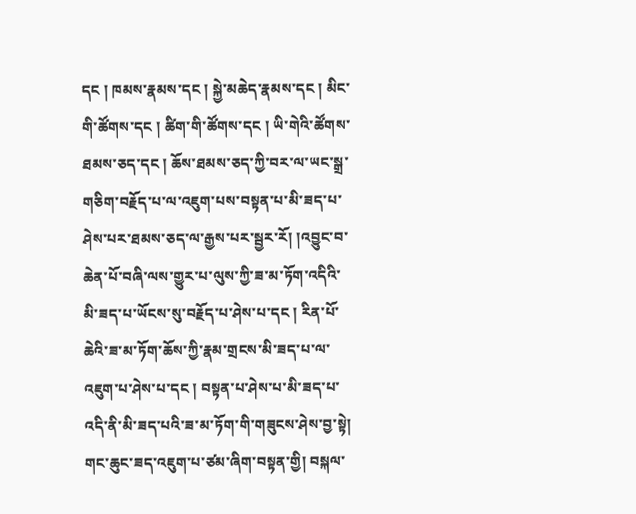དང ། ཁམས་རྣམས་དང ། སྐྱེ་མཆེད་རྣམས་དང ། མིང་གི་ཚོགས་དང ། ཚིག་གི་ཚོགས་དང ། ཡི་གེའི་ཚོགས་ཐམས་ཅད་དང ། ཆོས་ཐམས་ཅད་ཀྱི་བར་ལ་ཡང་སྒྲ་གཅིག་བརྗོད་པ་ལ་འཇུག་པས་བསྟན་པ་མི་ཟད་པ་ཤེས་པར་ཐམས་ཅད་ལ་རྒྱས་པར་སྦྱར་རོ། །འབྱུང་བ་ཆེན་པོ་བཞི་ལས་གྱུར་པ་ལུས་ཀྱི་ཟ་མ་ཏོག་འདིའི་མི་ཟད་པ་ཡོངས་སུ་བརྗོད་པ་ཤེས་པ་དང ། རིན་པོ་ཆེའི་ཟ་མ་ཏོག་ཆོས་ཀྱི་རྣམ་གྲངས་མི་ཟད་པ་ལ་འཇུག་པ་ཤེས་པ་དང ། བསྟན་པ་ཤེས་པ་མི་ཟད་པ་འདི་ནི་མི་ཟད་པའི་ཟ་མ་ཏོག་གི་གཟུངས་ཤེས་བྱ་སྟེ། གང་ཆུང་ཟད་འཇུག་པ་ཙམ་ཞིག་བསྟན་གྱི། བསྐལ་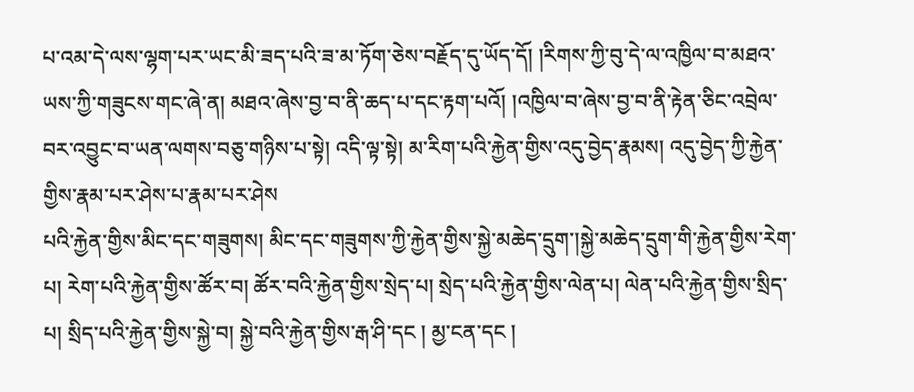པ་འམ་དེ་ལས་ལྷག་པར་ཡང་མི་ཟད་པའི་ཟ་མ་ཏོག་ཅེས་བརྗོད་དུ་ཡོད་དོ། །རིགས་ཀྱི་བུ་དེ་ལ་འཁྱིལ་བ་མཐའ་ཡས་ཀྱི་གཟུངས་གང་ཞེ་ན། མཐའ་ཞེས་བྱ་བ་ནི་ཆད་པ་དང་རྟག་པའོ། །འཁྱིལ་བ་ཞེས་བྱ་བ་ནི་རྟེན་ཅིང་འབྲེལ་བར་འབྱུང་བ་ཡན་ལགས་བཅུ་གཉིས་པ་སྟེ། འདི་ལྟ་སྟེ། མ་རིག་པའི་རྐྱེན་གྱིས་འདུ་བྱེད་རྣམས། འདུ་བྱེད་ཀྱི་རྐྱེན་གྱིས་རྣམ་པར་ཤེས་པ་རྣམ་པར་ཤེས
པའི་རྐྱེན་གྱིས་མིང་དང་གཟུགས། མིང་དང་གཟུགས་ཀྱི་རྐྱེན་གྱིས་སྐྱེ་མཆེད་དྲུག་།སྐྱེ་མཆེད་དྲུག་གི་རྐྱེན་གྱིས་རེག་པ། རེག་པའི་རྐྱེན་གྱིས་ཚོར་བ། ཚོར་བའི་རྐྱེན་གྱིས་སྲེད་པ། སྲེད་པའི་རྐྱེན་གྱིས་ལེན་པ། ལེན་པའི་རྐྱེན་གྱིས་སྲིད་པ། སྲིད་པའི་རྐྱེན་གྱིས་སྐྱེ་བ། སྐྱེ་བའི་རྐྱེན་གྱིས་རྒ་ཤི་དང ། མྱ་ངན་དང །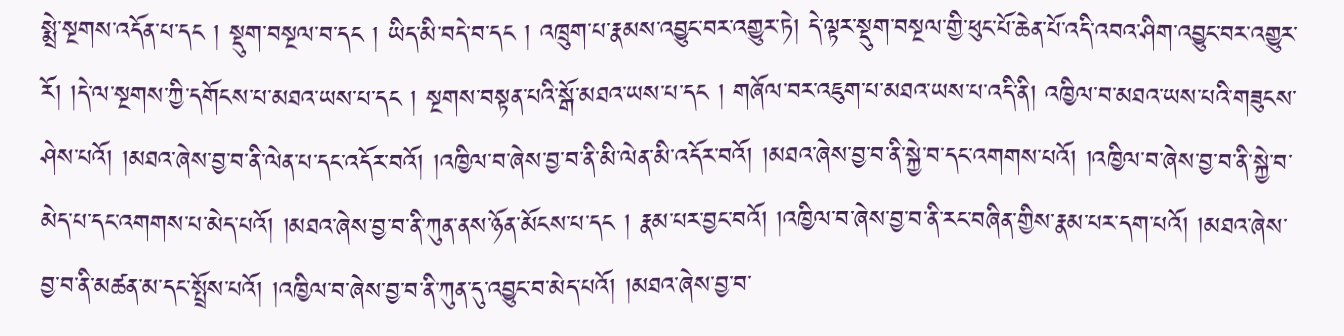སྨྲེ་སྔགས་འདོན་པ་དང ། སྡུག་བསྔལ་བ་དང ། ཡིད་མི་བདེ་བ་དང ། འཁྲུག་པ་རྣམས་འབྱུང་བར་འགྱུར་ཏེ། དེ་ལྟར་སྡུག་བསྔལ་གྱི་ཕུང་པོ་ཆེན་པོ་འདི་འབའ་ཤིག་འབྱུང་བར་འགྱུར་རོ། །དེ་ལ་སྔགས་ཀྱི་དགོངས་པ་མཐའ་ཡས་པ་དང ། སྔགས་བསྟན་པའི་སྒོ་མཐའ་ཡས་པ་དང ། གཞོལ་བར་འཇུག་པ་མཐའ་ཡས་པ་འདི་ནི། འཁྱིལ་བ་མཐའ་ཡས་པའི་གཟུངས་ཤེས་པའོ། །མཐའ་ཞེས་བྱ་བ་ནི་ལེན་པ་དང་འདོར་བའོ། །འཁྱིལ་བ་ཞེས་བྱ་བ་ནི་མི་ལེན་མི་འདོར་བའོ། །མཐའ་ཞེས་བྱ་བ་ནི་སྐྱེ་བ་དང་འགགས་པའོ། །འཁྱིལ་བ་ཞེས་བྱ་བ་ནི་སྐྱེ་བ་མེད་པ་དང་འགགས་པ་མེད་པའོ། །མཐའ་ཞེས་བྱ་བ་ནི་ཀུན་ནས་ཉོན་མོངས་པ་དང ། རྣམ་པར་བྱང་བའོ། །འཁྱིལ་བ་ཞེས་བྱ་བ་ནི་རང་བཞིན་གྱིས་རྣམ་པར་དག་པའོ། །མཐའ་ཞེས་བྱ་བ་ནི་མཚན་མ་དང་སྤྲོས་པའོ། །འཁྱིལ་བ་ཞེས་བྱ་བ་ནི་ཀུན་དུ་འབྱུང་བ་མེད་པའོ། །མཐའ་ཞེས་བྱ་བ་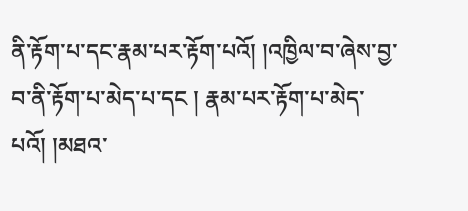ནི་རྟོག་པ་དང་རྣམ་པར་རྟོག་པའོ། །འཁྱིལ་བ་ཞེས་བྱ་བ་ནི་རྟོག་པ་མེད་པ་དང ། རྣམ་པར་རྟོག་པ་མེད་པའོ། །མཐའ་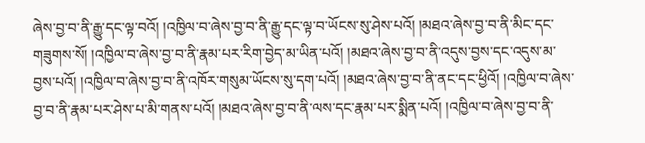ཞེས་བྱ་བ་ནི་རྒྱུ་དང་ལྟ་བའོ། །འཁྱིལ་བ་ཞེས་བྱ་བ་ནི་རྒྱུ་དང་ལྟ་བ་ཡོངས་སུ་ཤེས་པའོ། །མཐའ་ཞེས་བྱ་བ་ནི་མིང་དང་གཟུགས་སོ། །འཁྱིལ་བ་ཞེས་བྱ་བ་ནི་རྣམ་པར་རིག་བྱེད་མ་ཡིན་པའོ། །མཐའ་ཞེས་བྱ་བ་ནི་འདུས་བྱས་དང་འདུས་མ་བྱས་པའོ། །འཁྱིལ་བ་ཞེས་བྱ་བ་ནི་འཁོར་གསུམ་ཡོངས་སུ་དག་པའོ། །མཐའ་ཞེས་བྱ་བ་ནི་ནང་དང་ཕྱིའོ། །འཁྱིལ་བ་ཞེས་བྱ་བ་ནི་རྣམ་པར་ཤེས་པ་མི་གནས་པའོ། །མཐའ་ཞེས་བྱ་བ་ནི་ལས་དང་རྣམ་པར་སྨིན་པའོ། །འཁྱིལ་བ་ཞེས་བྱ་བ་ནི་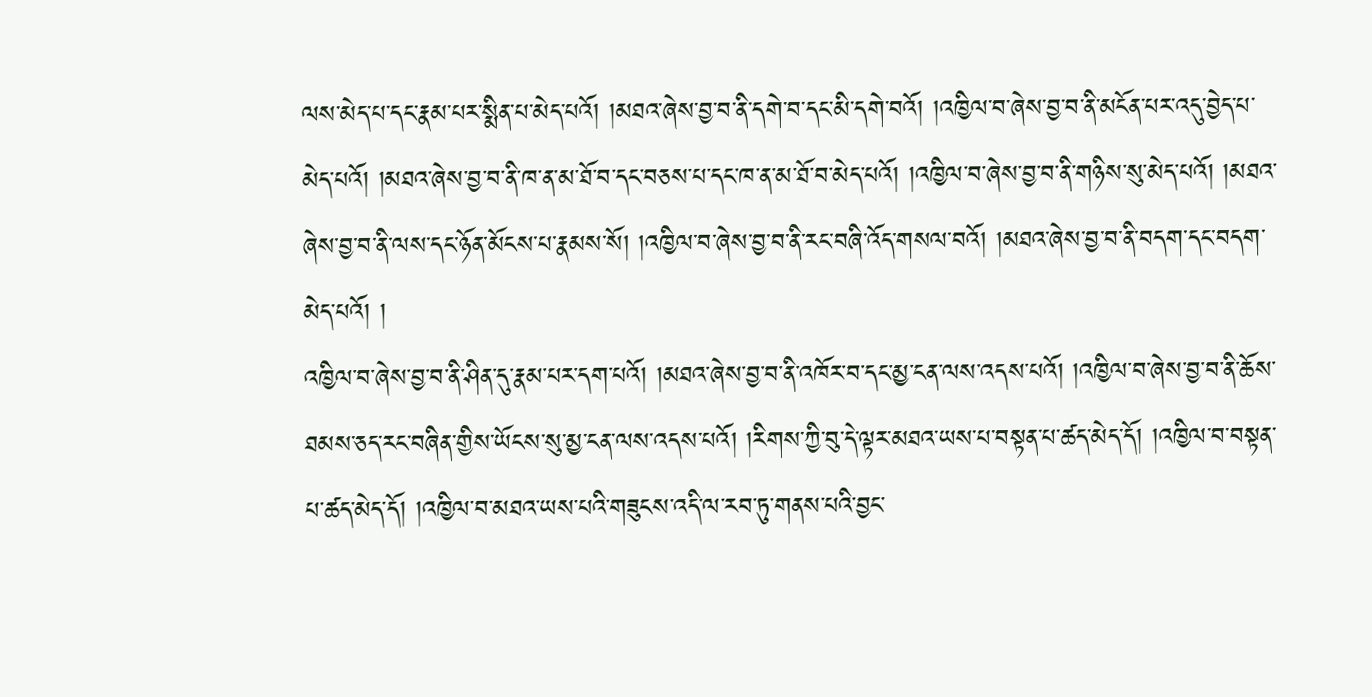ལས་མེད་པ་དང་རྣམ་པར་སྨིན་པ་མེད་པའོ། །མཐའ་ཞེས་བྱ་བ་ནི་དགེ་བ་དང་མི་དགེ་བའོ། །འཁྱིལ་བ་ཞེས་བྱ་བ་ནི་མངོན་པར་འདུ་བྱེད་པ་མེད་པའོ། །མཐའ་ཞེས་བྱ་བ་ནི་ཁ་ན་མ་ཐོ་བ་དང་བཅས་པ་དང་ཁ་ན་མ་ཐོ་བ་མེད་པའོ། །འཁྱིལ་བ་ཞེས་བྱ་བ་ནི་གཉིས་སུ་མེད་པའོ། །མཐའ་ཞེས་བྱ་བ་ནི་ལས་དང་ཉོན་མོངས་པ་རྣམས་སོ། །འཁྱིལ་བ་ཞེས་བྱ་བ་ནི་རང་བཞི་འོད་གསལ་བའོ། །མཐའ་ཞེས་བྱ་བ་ནི་བདག་དང་བདག་མེད་པའོ། །
འཁྱིལ་བ་ཞེས་བྱ་བ་ནི་ཤིན་དུ་རྣམ་པར་དག་པའོ། །མཐའ་ཞེས་བྱ་བ་ནི་འཁོར་བ་དང་མྱ་ངན་ལས་འདས་པའོ། །འཁྱིལ་བ་ཞེས་བྱ་བ་ནི་ཆོས་ཐམས་ཅད་རང་བཞིན་གྱིས་ཡོངས་སུ་མྱ་ངན་ལས་འདས་པའོ། །རིགས་ཀྱི་བུ་དེ་ལྟར་མཐའ་ཡས་པ་བསྟན་པ་ཚད་མེད་དོ། །འཁྱིལ་བ་བསྟན་པ་ཚད་མེད་དོ། །འཁྱིལ་བ་མཐའ་ཡས་པའི་གཟུངས་འདི་ལ་རབ་ཏུ་གནས་པའི་བྱང་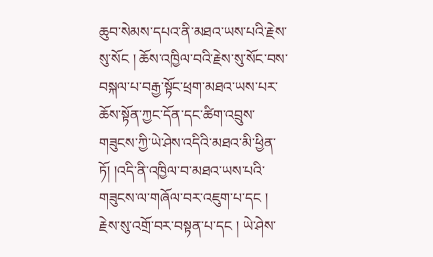ཆུབ་སེམས་དཔའ་ནི་མཐའ་ཡས་པའི་རྗེས་སུ་སོང ། ཆོས་འཁྱིལ་བའི་རྗེས་སུ་སོང་བས་བསྐལ་པ་བརྒྱ་སྟོང་ཕྲག་མཐའ་ཡས་པར་ཆོས་སྟོན་ཀྱང་དོན་དང་ཚིག་འབྲུས་གཟུངས་ཀྱི་ཡེ་ཤེས་འདིའི་མཐའ་མི་ཕྱིན་ཏོ། །འདི་ནི་འཁྱིལ་བ་མཐའ་ཡས་པའི་གཟུངས་ལ་གཞོལ་བར་འཇུག་པ་དང ། རྗེས་སུ་འགྲོ་བར་བསྟན་པ་དང ། ཡེ་ཤེས་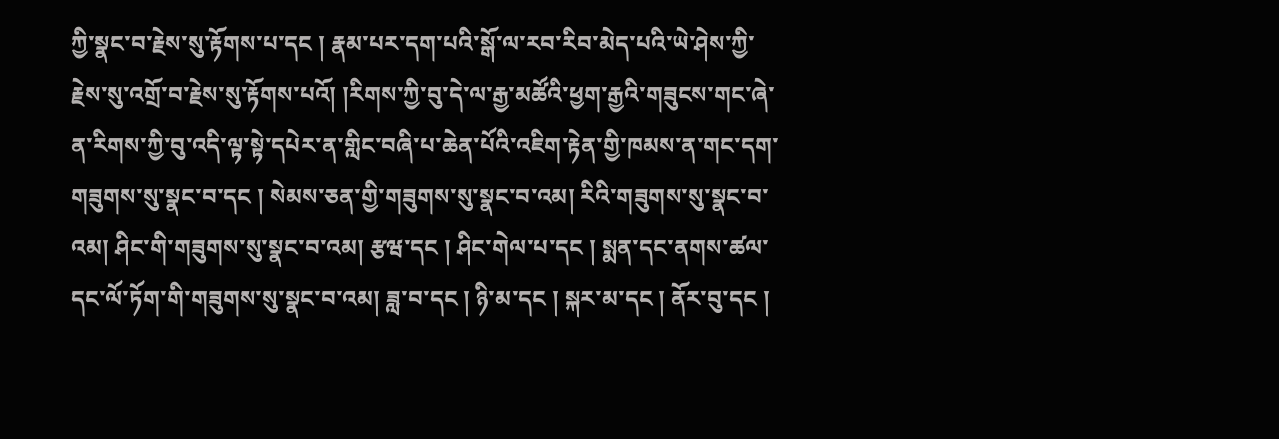ཀྱི་སྣང་བ་རྗེས་སུ་རྟོགས་པ་དང ། རྣམ་པར་དག་པའི་སྒོ་ལ་རབ་རིབ་མེད་པའི་ཡེ་ཤེས་ཀྱི་རྗེས་སུ་འགྲོ་བ་རྗེས་སུ་རྟོགས་པའོ། །རིགས་ཀྱི་བུ་དེ་ལ་རྒྱ་མཚོའི་ཕྱག་རྒྱའི་གཟུངས་གང་ཞེ་ན་རིགས་ཀྱི་བུ་འདི་ལྟ་སྟེ་དཔེར་ན་གླིང་བཞི་པ་ཆེན་པོའི་འཇིག་རྟེན་གྱི་ཁམས་ན་གང་དག་གཟུགས་སུ་སྣང་བ་དང ། སེམས་ཅན་གྱི་གཟུགས་སུ་སྣང་བ་འམ། རིའི་གཟུགས་སུ་སྣང་བ་འམ། ཤིང་གི་གཟུགས་སུ་སྣང་བ་འམ། རྩཝ་དང ། ཤིང་གེལ་པ་དང ། སྨན་དང་ནགས་ཚལ་དང་ལོ་ཏོག་གི་གཟུགས་སུ་སྣང་བ་འམ། ཟླ་བ་དང ། ཉི་མ་དང ། སྐར་མ་དང ། ནོར་བུ་དང །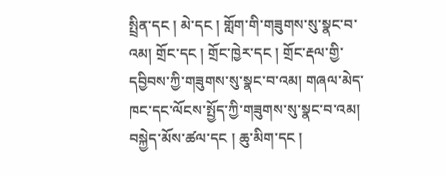སྤྲིན་དང ། མེ་དང ། གློག་གི་གཟུགས་སུ་སྣང་བ་འམ། གྲོང་དང ། གྲོང་ཁྱེར་དང ། གྲོང་རྡལ་གྱི་དབྱིབས་ཀྱི་གཟུགས་སུ་སྣང་བ་འམ། གཞལ་མེད་ཁང་དང་ལོངས་སྤྱོད་ཀྱི་གཟུགས་སུ་སྣང་བ་འམ། བསྐྱེད་མོས་ཚལ་དང ། ཆུ་མིག་དང །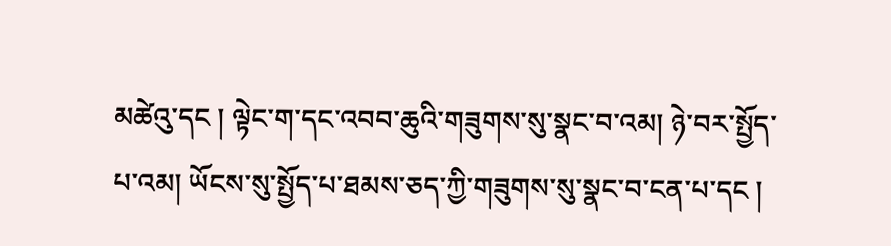མཚེའུ་དང ། ལྟེང་ག་དང་འབབ་ཆུའི་གཟུགས་སུ་སྣང་བ་འམ། ཉེ་བར་སྤྱོད་པ་འམ། ཡོངས་སུ་སྤྱོད་པ་ཐམས་ཅད་ཀྱི་གཟུགས་སུ་སྣང་བ་ངན་པ་དང །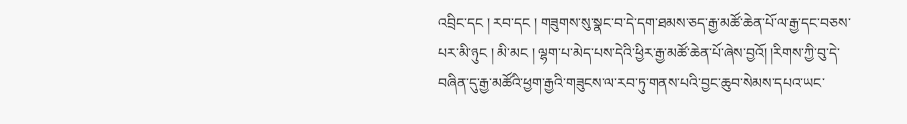འབྲིང་དང ། རབ་དང ། གཟུགས་སུ་སྣང་བ་དེ་དག་ཐམས་ཅད་རྒྱ་མཚོ་ཆེན་པོ་ལ་རྒྱ་དང་བཅས་པར་མི་ཉུང ། མི་མང ། ལྷག་པ་མེད་པས་དེའི་ཕྱིར་རྒྱ་མཚོ་ཆེན་པོ་ཞེས་བྱའོ། །རིགས་ཀྱི་བུ་དེ་བཞིན་དུ་རྒྱ་མཚོའི་ཕྱག་རྒྱའི་གཟུངས་ལ་རབ་ཏུ་གནས་པའི་བྱང་ཆུབ་སེམས་དཔའ་ཡང་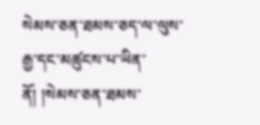སེམས་ཅན་ཐམས་ཅད་ལ་ལུས་རྒྱ་དང་མཚུངས་པ་ཡིན་ནོ། །སེམས་ཅན་ཐམས་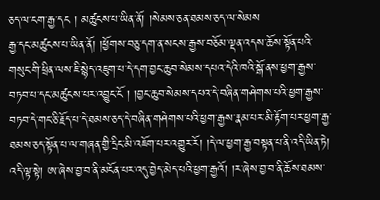ཅད་ལ་ངག་རྒྱ་དང ། མཚུངས་པ་ཡིན་ནོ། །སེམས་ཅན་ཐམས་ཅད་ལ་སེམས
རྒྱ་དང་མཚུངས་པ་ཡིན་ནོ། །ཕྱོགས་བཅུ་དག་ན་སངས་རྒྱས་བཅོམ་ལྡན་འདས་ཆོས་སྟོན་པའི་གསུང་གི་ཕྲིན་ལས་ཇི་སྙེད་འཇུག་པ་དེ་དག་བྱང་ཆུབ་སེམས་དཔའ་དེའི་ཁའི་སྒོ་ནས་ཕྱག་རྒྱས་བཏབ་པ་དང་མཚུངས་པར་འབྱུང་ངོ ། །བྱང་ཆུབ་སེམས་དཔའ་དེ་བཞིན་གཤེགས་པའི་ཕྱག་རྒྱས་བཏབ་དེ་གང་ཅི་རྗོད་པ་དེ་ཐམས་ཅད་དེ་བཞིན་གཤེགས་པའི་ཕྱག་རྒྱས་རྣམ་པར་མི་རྟོག་པར་ཕྱག་རྒྱ་ཐམས་ཅད་སྟོན་པ་ལ་གཞན་གྱི་དྲིང་མི་འཇོག་པར་འགྱུར་རོ། །དེ་ལ་ཕྱག་རྒྱ་བསྟན་པ་ནི་འདི་ཡིན་ཏེ། འདི་ལྟ་སྟེ། ཨ་ཞེས་བྱ་བ་ནི་མངོན་པར་འདུ་བྱེད་མེད་པའི་ཕྱག་རྒྱའོ། །ར་ཞེས་བྱ་བ་ནི་ཆོས་ཐམས་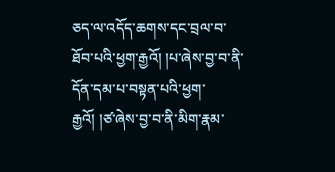ཅད་ལ་འདོད་ཆགས་དང་བྲལ་བ་ཐོབ་པའི་ཕྱག་རྒྱའོ། །པ་ཞེས་བྱ་བ་ནི་དོན་དམ་པ་བསྟན་པའི་ཕྱག་རྒྱའོ། །ཙ་ཞེས་བྱ་བ་ནི་མིག་རྣམ་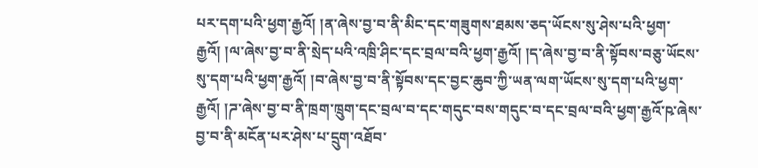པར་དག་པའི་ཕྱག་རྒྱའོ། །ན་ཞེས་བྱ་བ་ནི་མིང་དང་གཟུགས་ཐམས་ཅད་ཡོངས་སུ་ཤེས་པའི་ཕྱག་རྒྱའོ། །ལ་ཞེས་བྱ་བ་ནི་སྲེད་པའི་འཁྲི་ཤིང་དང་བྲལ་བའི་ཕྱག་རྒྱའོ། །ད་ཞེས་བྱ་བ་ནི་སྟོབས་བཅུ་ཡོངས་སུ་དག་པའི་ཕྱག་རྒྱའོ། །བ་ཞེས་བྱ་བ་ནི་སྟོབས་དང་བྱང་ཆུབ་ཀྱི་ཡན་ལག་ཡོངས་སུ་དག་པའི་ཕྱག་རྒྱའོ། །ཌ་ཞེས་བྱ་བ་ནི་ཁྲག་ཁྲུག་དང་བྲལ་བ་དང་གདུང་བས་གདུང་བ་དང་བྲལ་བའི་ཕྱག་རྒྱའོ་ཥ་ཞེས་བྱ་བ་ནི་མངོན་པར་ཤེས་པ་དྲུག་འཐོབ་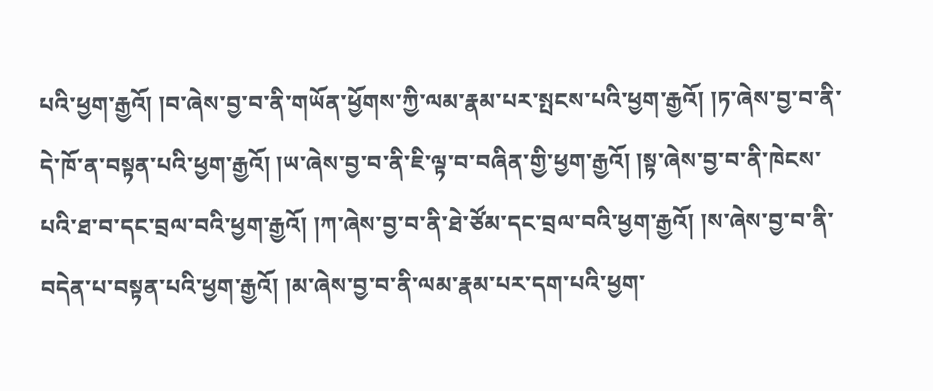པའི་ཕྱག་རྒྱའོ། །བ་ཞེས་བྱ་བ་ནི་གཡོན་ཕྱོགས་ཀྱི་ལམ་རྣམ་པར་སྤངས་པའི་ཕྱག་རྒྱའོ། །ཏ་ཞེས་བྱ་བ་ནི་དེ་ཁོ་ན་བསྟན་པའི་ཕྱག་རྒྱའོ། །ཡ་ཞེས་བྱ་བ་ནི་ཇི་ལྟ་བ་བཞིན་གྱི་ཕྱག་རྒྱའོ། །སྟ་ཞེས་བྱ་བ་ནི་ཁེངས་པའི་ཐ་བ་དང་བྲལ་བའི་ཕྱག་རྒྱའོ། །ཀ་ཞེས་བྱ་བ་ནི་ཐེ་ཙོམ་དང་བྲལ་བའི་ཕྱག་རྒྱའོ། །ས་ཞེས་བྱ་བ་ནི་བདེན་པ་བསྟན་པའི་ཕྱག་རྒྱའོ། །མ་ཞེས་བྱ་བ་ནི་ལམ་རྣམ་པར་དག་པའི་ཕྱག་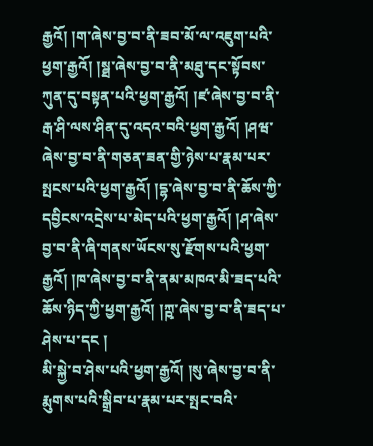རྒྱའོ། །ག་ཞེས་བྱ་བ་ནི་ཟབ་མོ་ལ་འཇུག་པའི་ཕྱག་རྒྱའོ། །སྠ་ཞེས་བྱ་བ་ནི་མཐུ་དང་སྟོབས་ཀུན་དུ་བསྟན་པའི་ཕྱག་རྒྱའོ། །ཛ་ཞེས་བྱ་བ་ནི་རྒ་ཤི་ལས་ཤིན་དུ་འདའ་བའི་ཕྱག་རྒྱའོ། །ཤཝ་ཞེས་བྱ་བ་ནི་གཅན་ཟན་གྱི་ཉེས་པ་རྣམ་པར་སྤངས་པའི་ཕྱག་རྒྱའོ། །དྷ་ཞེས་བྱ་བ་ནི་ཆོས་ཀྱི་དབྱིངས་འདྲེས་པ་མེད་པའི་ཕྱག་རྒྱའོ། །ཤ་ཞེས་བྱ་བ་ནི་ཞི་གནས་ཡོངས་སུ་རྫོགས་པའི་ཕྱག་རྒྱའོ། །ཁ་ཞེས་བྱ་བ་ནི་ནམ་མཁའ་མི་ཟད་པའི་ཆོས་ཉིད་ཀྱི་ཕྱག་རྒྱའོ། །ཀྵ་ཞེས་བྱ་བ་ནི་ཟད་པ་ཤེས་པ་དང །
མི་སྐྱེ་བ་ཤེས་པའི་ཕྱག་རྒྱའོ། །སུ་ཞེས་བྱ་བ་ནི་རྨུགས་པའི་སྒྲིབ་པ་རྣམ་པར་སྤང་བའི་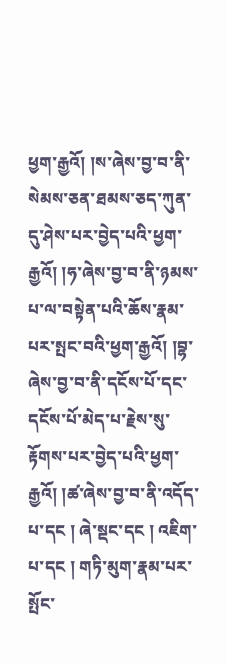ཕྱག་རྒྱའོ། །ས་ཞེས་བྱ་བ་ནི་སེམས་ཅན་ཐམས་ཅད་ཀུན་དུ་ཤེས་པར་བྱེད་པའི་ཕྱག་རྒྱའོ། །ཧ་ཞེས་བྱ་བ་ནི་ཉམས་པ་ལ་བསྟེན་པའི་ཆོས་རྣམ་པར་སྤང་བའི་ཕྱག་རྒྱའོ། །བྷ་ཞེས་བྱ་བ་ནི་དངོས་པོ་དང་དངོས་པོ་མེད་པ་རྗེས་སུ་རྟོགས་པར་བྱེད་པའི་ཕྱག་རྒྱའོ། །ཚ་ཞེས་བྱ་བ་ནི་འདོད་པ་དང ། ཞེ་སྡང་དང ། འཇིག་པ་དང ། གཏི་མུག་རྣམ་པར་སྤོང་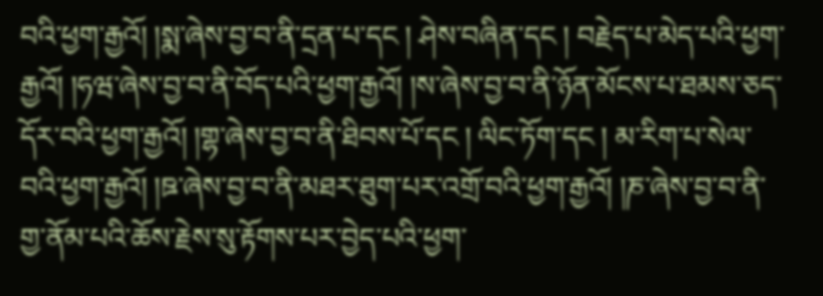བའི་ཕྱག་རྒྱའོ། །སྨ་ཞེས་བྱ་བ་ནི་དྲན་པ་དང ། ཤེས་བཞིན་དང ། བརྗེད་པ་མེད་པའི་ཕྱག་རྒྱའོ། །ཧཝ་ཞེས་བྱ་བ་ནི་བོད་པའི་ཕྱག་རྒྱའོ། །ས་ཞེས་བྱ་བ་ནི་ཉོན་མོངས་པ་ཐམས་ཅད་དོར་བའི་ཕྱག་རྒྱའོ། །གྷ་ཞེས་བྱ་བ་ནི་ཐིབས་པོ་དང ། ལིང་ཏོག་དང ། མ་རིག་པ་སེལ་བའི་ཕྱག་རྒྱའོ། །ཋ་ཞེས་བྱ་བ་ནི་མཐར་ཐུག་པར་འགྲོ་བའི་ཕྱག་རྒྱའོ། །ཎ་ཞེས་བྱ་བ་ནི་གྱ་ནོམ་པའི་ཆོས་རྗེས་སུ་རྟོགས་པར་བྱེད་པའི་ཕྱག་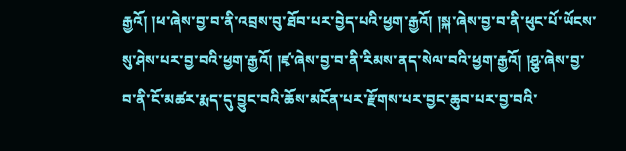རྒྱའོ། །ཕ་ཞེས་བྱ་བ་ནི་འབྲས་བུ་ཐོབ་པར་བྱེད་པའི་ཕྱག་རྒྱའོ། །སྐ་ཞེས་བྱ་བ་ནི་ཕུང་པོ་ཡོངས་སུ་ཤེས་པར་བྱ་བའི་ཕྱག་རྒྱའོ། །ཛྭ་ཞེས་བྱ་བ་ནི་རིམས་ནད་སེལ་བའི་ཕྱག་རྒྱའོ། །ཤྩ་ཞེས་བྱ་བ་ནི་ངོ་མཚར་རྨད་དུ་བྱུང་བའི་ཆོས་མངོན་པར་རྫོགས་པར་བྱང་ཆུབ་པར་བྱ་བའི་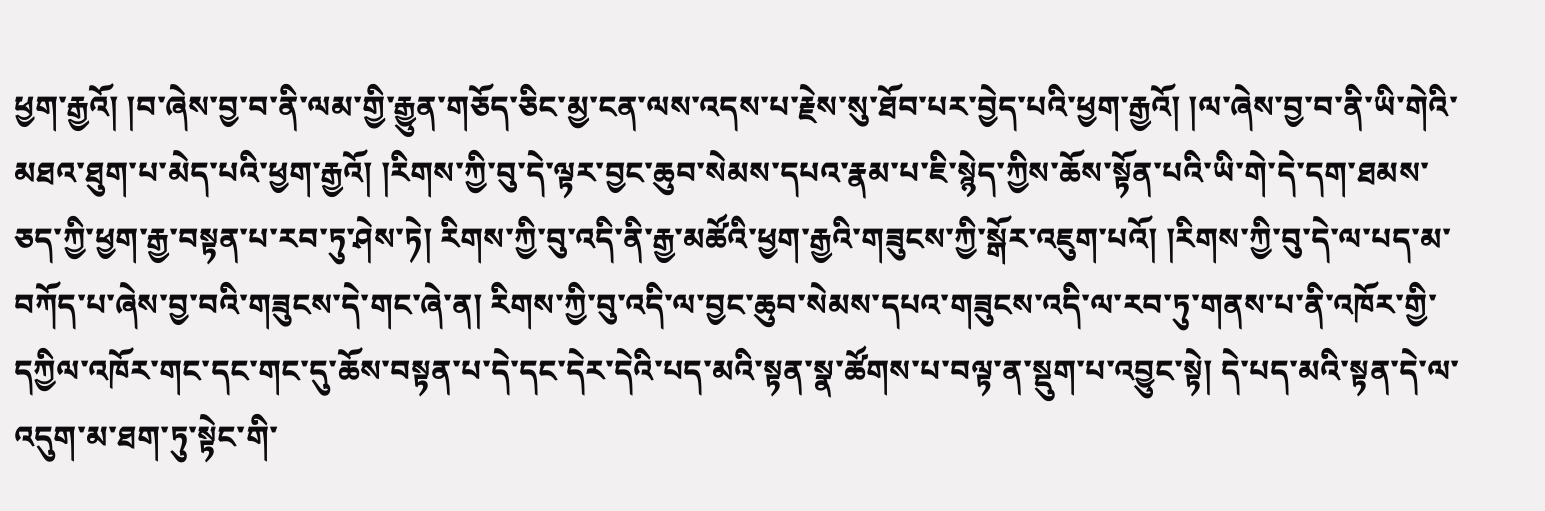ཕྱག་རྒྱའོ། །བ་ཞེས་བྱ་བ་ནི་ལམ་གྱི་རྒྱུན་གཅོད་ཅིང་མྱ་ངན་ལས་འདས་པ་རྗེས་སུ་ཐོབ་པར་བྱེད་པའི་ཕྱག་རྒྱའོ། །ལ་ཞེས་བྱ་བ་ནི་ཡི་གེའི་མཐའ་ཐུག་པ་མེད་པའི་ཕྱག་རྒྱའོ། །རིགས་ཀྱི་བུ་དེ་ལྟར་བྱང་ཆུབ་སེམས་དཔའ་རྣམ་པ་ཇི་སྙེད་ཀྱིས་ཆོས་སྟོན་པའི་ཡི་གེ་དེ་དག་ཐམས་ཅད་ཀྱི་ཕྱག་རྒྱ་བསྟན་པ་རབ་ཏུ་ཤེས་ཏེ། རིགས་ཀྱི་བུ་འདི་ནི་རྒྱ་མཚོའི་ཕྱག་རྒྱའི་གཟུངས་ཀྱི་སྒོར་འཇུག་པའོ། །རིགས་ཀྱི་བུ་དེ་ལ་པད་མ་བཀོད་པ་ཞེས་བྱ་བའི་གཟུངས་དེ་གང་ཞེ་ན། རིགས་ཀྱི་བུ་འདི་ལ་བྱང་ཆུབ་སེམས་དཔའ་གཟུངས་འདི་ལ་རབ་ཏུ་གནས་པ་ནི་འཁོར་གྱི་དཀྱིལ་འཁོར་གང་དང་གང་དུ་ཆོས་བསྟན་པ་དེ་དང་དེར་དེའི་པད་མའི་སྟན་སྣ་ཚོགས་པ་བལྟ་ན་སྡུག་པ་འབྱུང་སྟེ། དེ་པད་མའི་སྟན་དེ་ལ་འདུག་མ་ཐག་ཏུ་སྟེང་གི་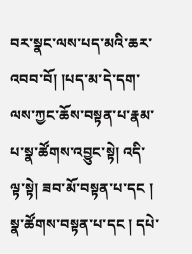བར་སྣང་ལས་པད་མའི་ཆར་འབབ་བོ། །པད་མ་དེ་དག་ལས་ཀྱང་ཆོས་བསྟན་པ་རྣམ་པ་སྣ་ཚོགས་འབྱུང་སྟེ། འདི་ལྟ་སྟེ། ཟབ་མོ་བསྟན་པ་དང ། སྣ་ཚོགས་བསྟན་པ་དང ། དཔེ་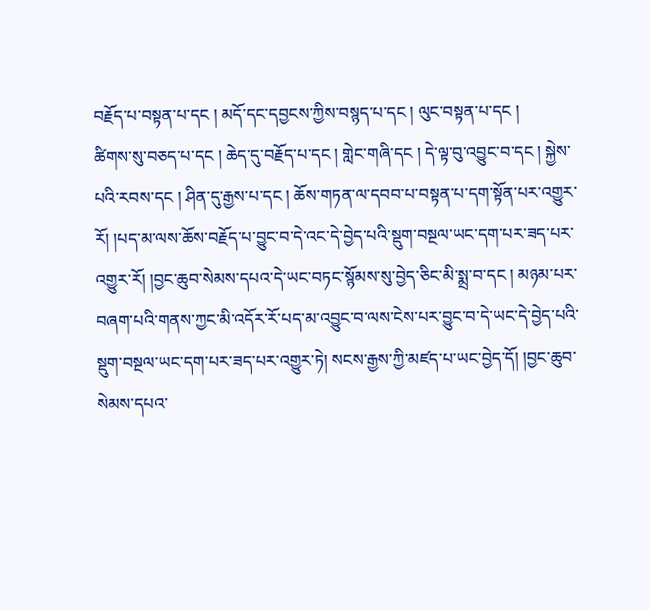བརྗོད་པ་བསྟན་པ་དང ། མདོ་དང་དབྱངས་ཀྱིས་བསྙད་པ་དང ། ལུང་བསྟན་པ་དང །
ཚིགས་སུ་བཅད་པ་དང ། ཆེད་དུ་བརྗོད་པ་དང ། གླེང་གཞི་དང ། དེ་ལྟ་བུ་འབྱུང་བ་དང ། སྐྱེས་པའི་རབས་དང ། ཤིན་དུ་རྒྱས་པ་དང ། ཆོས་གཏན་ལ་དབབ་པ་བསྟན་པ་དག་སྟོན་པར་འགྱུར་རོ། །པད་མ་ལས་ཆོས་བརྗོད་པ་བྱུང་བ་དེ་འང་དེ་བྱེད་པའི་སྡུག་བསྔལ་ཡང་དག་པར་ཟད་པར་འགྱུར་རོ། །བྱང་ཆུབ་སེམས་དཔའ་དེ་ཡང་བཏང་སྙོམས་སུ་བྱེད་ཅིང་མི་སྨྲ་བ་དང ། མཉམ་པར་བཞག་པའི་གནས་ཀྱང་མི་འདོར་རོ་པད་མ་འབྱུང་བ་ལས་ངེས་པར་བྱུང་བ་དེ་ཡང་དེ་བྱེད་པའི་སྡུག་བསྔལ་ཡང་དག་པར་ཟད་པར་འགྱུར་ཏེ། སངས་རྒྱས་ཀྱི་མཛད་པ་ཡང་བྱེད་དོ། །བྱང་ཆུབ་སེམས་དཔའ་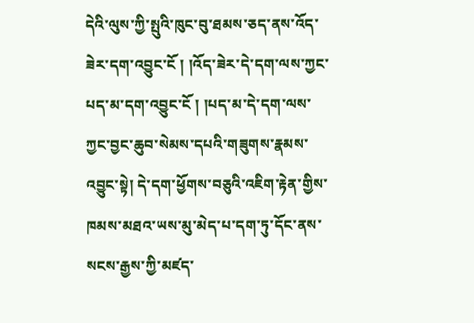དེའི་ལུས་ཀྱི་སྤུའི་ཁུང་བུ་ཐམས་ཅད་ནས་འོད་ཟེར་དག་འབྱུང་ངོ ། །འོད་ཟེར་དེ་དག་ལས་ཀྱང་པད་མ་དག་འབྱུང་ངོ ། །པད་མ་དེ་དག་ལས་ཀྱང་བྱང་ཆུབ་སེམས་དཔའི་གཟུགས་རྣམས་འབྱུང་སྟེ། དེ་དག་ཕྱོགས་བཅུའི་འཇིག་རྟེན་གྱིས་ཁམས་མཐའ་ཡས་མུ་མེད་པ་དག་ཏུ་དོང་ནས་སངས་རྒྱས་ཀྱི་མཛད་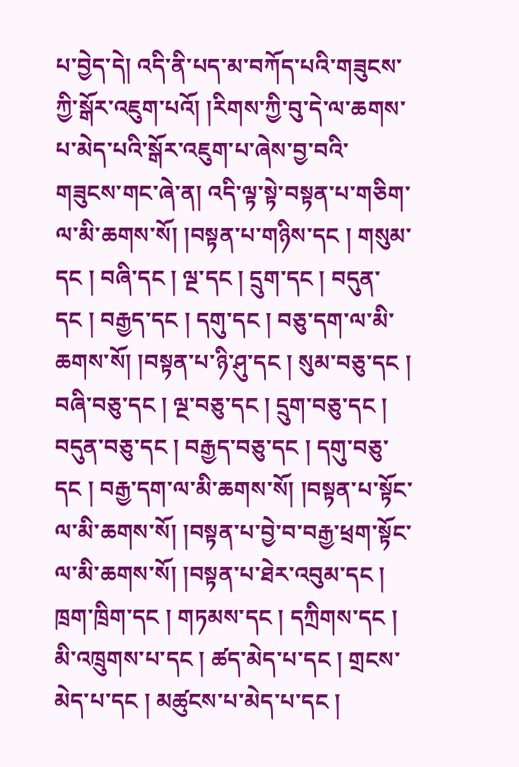པ་བྱེད་དེ། འདི་ནི་པད་མ་བཀོད་པའི་གཟུངས་ཀྱི་སྒོར་འཇུག་པའོ། །རིགས་ཀྱི་བུ་དེ་ལ་ཆགས་པ་མེད་པའི་སྒོར་འཇུག་པ་ཞེས་བྱ་བའི་གཟུངས་གང་ཞེ་ན། འདི་ལྟ་སྟེ་བསྟན་པ་གཅིག་ལ་མི་ཆགས་སོ། །བསྟན་པ་གཉིས་དང ། གསུམ་དང ། བཞི་དང ། ལྔ་དང ། དྲུག་དང ། བདུན་དང ། བརྒྱད་དང ། དགུ་དང ། བཅུ་དག་ལ་མི་ཆགས་སོ། །བསྟན་པ་ཉི་ཤུ་དང ། སུམ་བཅུ་དང ། བཞི་བཅུ་དང ། ལྔ་བཅུ་དང ། དྲུག་བཅུ་དང ། བདུན་བཅུ་དང ། བརྒྱད་བཅུ་དང ། དགུ་བཅུ་དང ། བརྒྱ་དག་ལ་མི་ཆགས་སོ། །བསྟན་པ་སྟོང་ལ་མི་ཆགས་སོ། །བསྟན་པ་བྱེ་བ་བརྒྱ་ཕྲག་སྟོང་ལ་མི་ཆགས་སོ། །བསྟན་པ་ཐེར་འབུམ་དང ། ཁྲག་ཁྲིག་དང ། གཏམས་དང ། དཀྲིགས་དང ། མི་འཁྲུགས་པ་དང ། ཚད་མེད་པ་དང ། གྲངས་མེད་པ་དང ། མཚུངས་པ་མེད་པ་དང །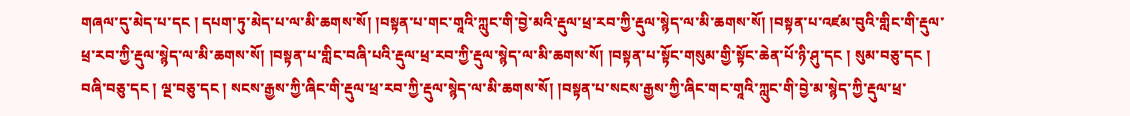གཞལ་དུ་མེད་པ་དང ། དཔག་ཏུ་མེད་པ་ལ་མི་ཆགས་སོ། །བསྟན་པ་གང་གཱའི་ཀླུང་གི་བྱེ་མའི་རྡུལ་ཕྲ་རབ་ཀྱི་རྡུལ་སྙེད་ལ་མི་ཆགས་སོ། །བསྟན་པ་འཛམ་བུའི་གླིང་གི་རྡུལ་ཕྲ་རབ་ཀྱི་རྡུལ་སྙེད་ལ་མི་ཆགས་སོ། །བསྟན་པ་གླིང་བཞི་པའི་རྡུལ་ཕྲ་རབ་ཀྱི་རྡུལ་སྙེད་ལ་མི་ཆགས་སོ། །བསྟན་པ་སྟོང་གསུམ་གྱི་སྟོང་ཆེན་པོ་ཉི་ཤུ་དང ། སུམ་བཅུ་དང ། བཞི་བཅུ་དང ། ལྔ་བཅུ་དང ། སངས་རྒྱས་ཀྱི་ཞིང་གི་རྡུལ་ཕྲ་རབ་ཀྱི་རྡུལ་སྙེད་ལ་མི་ཆགས་སོ། །བསྟན་པ་སངས་རྒྱས་ཀྱི་ཞིང་གང་གཱའི་ཀླུང་གི་བྱེ་མ་སྙེད་ཀྱི་རྡུལ་ཕྲ་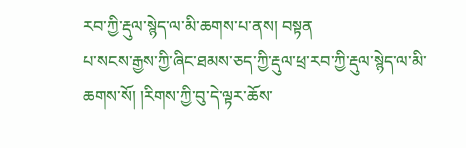རབ་ཀྱི་རྡུལ་སྙེད་ལ་མི་ཆགས་པ་ནས། བསྟན
པ་སངས་རྒྱས་ཀྱི་ཞིང་ཐམས་ཅད་ཀྱི་རྡུལ་ཕྲ་རབ་ཀྱི་རྡུལ་སྙེད་ལ་མི་ཆགས་སོ། །རིགས་ཀྱི་བུ་དེ་ལྟར་ཆོས་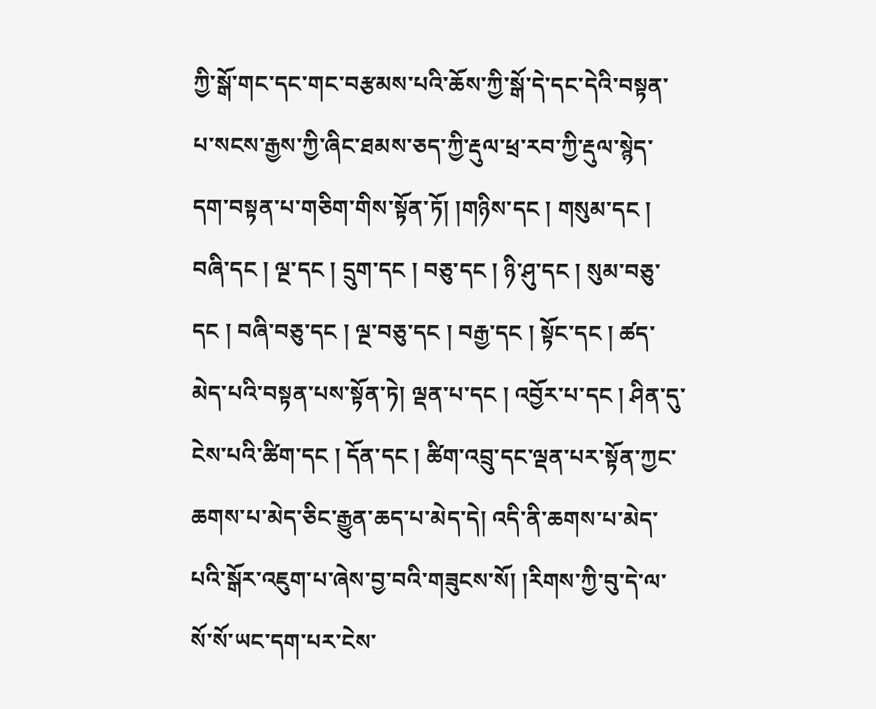ཀྱི་སྒོ་གང་དང་གང་བརྩམས་པའི་ཆོས་ཀྱི་སྒོ་དེ་དང་དེའི་བསྟན་པ་སངས་རྒྱས་ཀྱི་ཞིང་ཐམས་ཅད་ཀྱི་རྡུལ་ཕྲ་རབ་ཀྱི་རྡུལ་སྙེད་དག་བསྟན་པ་གཅིག་གིས་སྟོན་ཏོ། །གཉིས་དང ། གསུམ་དང ། བཞི་དང ། ལྔ་དང ། དྲུག་དང ། བཅུ་དང ། ཉི་ཤུ་དང ། སུམ་བཅུ་དང ། བཞི་བཅུ་དང ། ལྔ་བཅུ་དང ། བརྒྱ་དང ། སྟོང་དང ། ཚད་མེད་པའི་བསྟན་པས་སྟོན་ཏེ། ལྡན་པ་དང ། འབྱོར་པ་དང ། ཤིན་དུ་ངེས་པའི་ཚིག་དང ། དོན་དང ། ཚིག་འབྲུ་དང་ལྡན་པར་སྟོན་ཀྱང་ཆགས་པ་མེད་ཅིང་རྒྱུན་ཆད་པ་མེད་དེ། འདི་ནི་ཆགས་པ་མེད་པའི་སྒོར་འཇུག་པ་ཞེས་བྱ་བའི་གཟུངས་སོ། །རིགས་ཀྱི་བུ་དེ་ལ་སོ་སོ་ཡང་དག་པར་ངེས་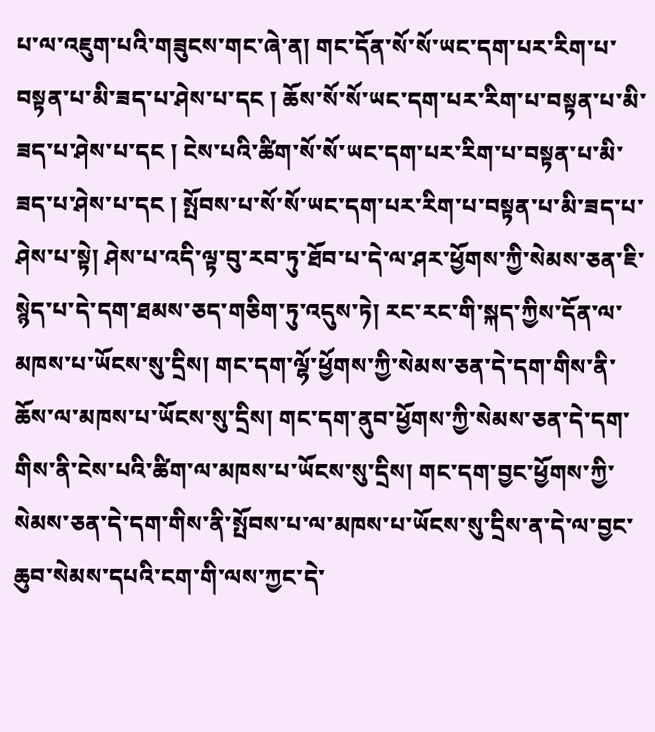པ་ལ་འཇུག་པའི་གཟུངས་གང་ཞེ་ན། གང་དོན་སོ་སོ་ཡང་དག་པར་རིག་པ་བསྟན་པ་མི་ཟད་པ་ཤེས་པ་དང ། ཆོས་སོ་སོ་ཡང་དག་པར་རིག་པ་བསྟན་པ་མི་ཟད་པ་ཤེས་པ་དང ། ངེས་པའི་ཚིག་སོ་སོ་ཡང་དག་པར་རིག་པ་བསྟན་པ་མི་ཟད་པ་ཤེས་པ་དང ། སྤོབས་པ་སོ་སོ་ཡང་དག་པར་རིག་པ་བསྟན་པ་མི་ཟད་པ་ཤེས་པ་སྟེ། ཤེས་པ་འདི་ལྟ་བུ་རབ་ཏུ་ཐོབ་པ་དེ་ལ་ཤར་ཕྱོགས་ཀྱི་སེམས་ཅན་ཇི་སྙེད་པ་དེ་དག་ཐམས་ཅད་གཅིག་ཏུ་འདུས་ཏེ། རང་རང་གི་སྐད་ཀྱིས་དོན་ལ་མཁས་པ་ཡོངས་སུ་དྲིས། གང་དག་ལྷོ་ཕྱོགས་ཀྱི་སེམས་ཅན་དེ་དག་གིས་ནི་ཆོས་ལ་མཁས་པ་ཡོངས་སུ་དྲིས། གང་དག་ནུབ་ཕྱོགས་ཀྱི་སེམས་ཅན་དེ་དག་གིས་ནི་ངེས་པའི་ཚིག་ལ་མཁས་པ་ཡོངས་སུ་དྲིས། གང་དག་བྱང་ཕྱོགས་ཀྱི་སེམས་ཅན་དེ་དག་གིས་ནི་སྤོབས་པ་ལ་མཁས་པ་ཡོངས་སུ་དྲིས་ན་དེ་ལ་བྱང་ཆུབ་སེམས་དཔའི་ངག་གི་ལས་ཀྱང་དེ་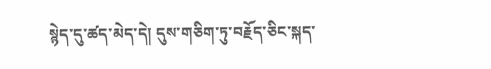སྙེད་དུ་ཚད་མེད་དེ། དུས་གཅིག་ཏུ་བརྗོད་ཅིང་སྐད་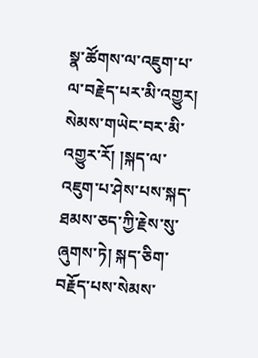སྣ་ཚོགས་ལ་འཇུག་པ་ལ་བརྗེད་པར་མི་འགྱུར། སེམས་གཡེང་བར་མི་འགྱུར་རོ། །སྐད་ལ་འཇུག་པ་ཤེས་པས་སྐད་ཐམས་ཅད་ཀྱི་རྗེས་སུ་ཞུགས་ཏེ། སྐད་ཅིག་བརྗོད་པས་སེམས་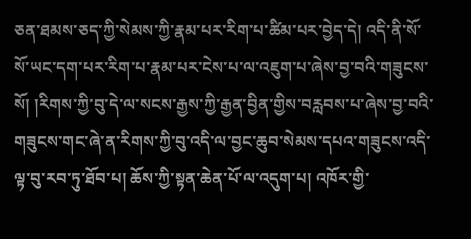ཅན་ཐམས་ཅད་ཀྱི་སེམས་ཀྱི་རྣམ་པར་རིག་པ་ཚིམ་པར་བྱེད་དེ། འདི་ནི་སོ་སོ་ཡང་དག་པར་རིག་པ་རྣམ་པར་ངེས་པ་ལ་འཇུག་པ་ཞེས་བྱ་བའི་གཟུངས་སོ། །རིགས་ཀྱི་བུ་དེ་ལ་སངས་རྒྱས་ཀྱི་རྒྱན་བྱིན་གྱིས་བརླབས་པ་ཞེས་བྱ་བའི་གཟུངས་གང་ཞེ་ན་རིགས་ཀྱི་བུ་འདི་ལ་བྱང་ཆུབ་སེམས་དཔའ་གཟུངས་འདི་ལྟ་བུ་རབ་ཏུ་ཐོབ་པ། ཆོས་ཀྱི་སྟན་ཆེན་པོ་ལ་འདུག་པ། འཁོར་གྱི་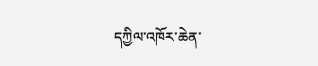དཀྱིལ་འཁོར་ཆེན་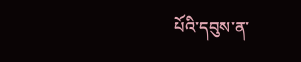པོའི་དབུས་ན་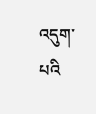འདུག་པའི